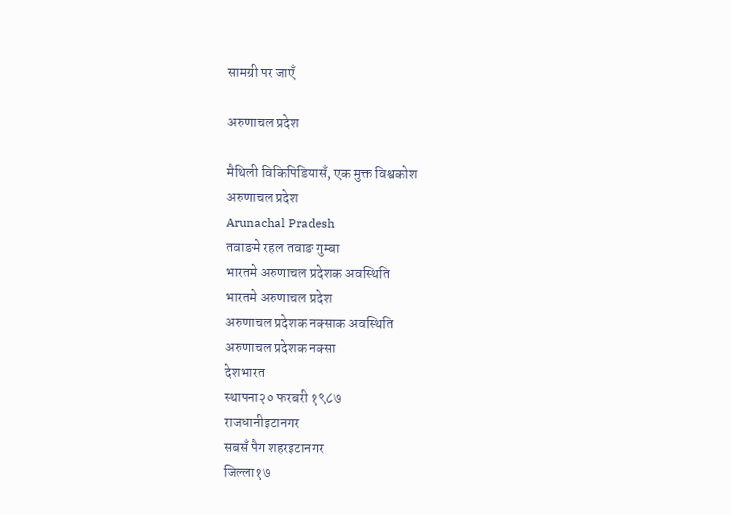सामग्री पर जाएँ

अरुणाचल प्रदेश

मैथिली विकिपिडियासँ, एक मुक्त विश्वकोश
अरुणाचल प्रदेश
Arunachal Pradesh
तवाङमे रहल तवाङ गुम्बा
भारतमे अरुणाचल प्रदेशक अवस्थिति
भारतमे अरुणाचल प्रदेश
अरुणाचल प्रदेशक नक्साक अवस्थिति
अरुणाचल प्रदेशक नक्सा
देशभारत
स्थापना२० फरबरी १९८७
राजधानीइटानगर
सबसँ पैग शहरइटानगर
जिल्ला१७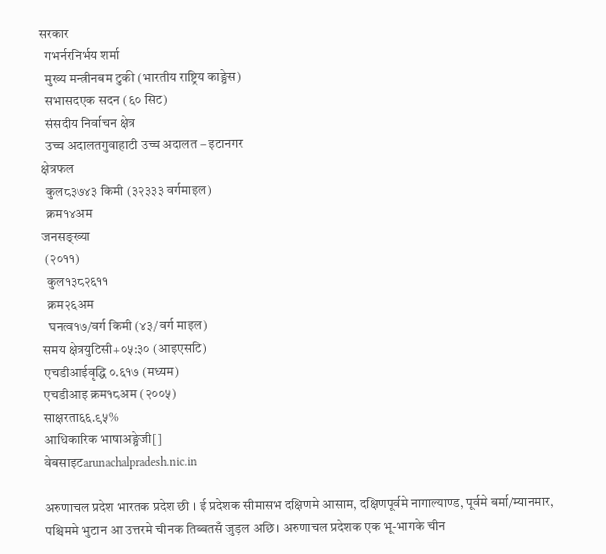सरकार
  गभर्नरनिर्भय शर्मा
  मुख्य मन्त्रीनबम टुकी (भारतीय राष्ट्रिय काङ्ग्रेस)
  सभासदएक सदन (६० सिट)
  संसदीय निर्वाचन क्षेत्र
  उच्च अदालतगुवाहाटी उच्च अदालत – इटानगर
क्षेत्रफल
  कुल८३७४३ किमी (३२३३३ वर्गमाइल)
  क्रम१४अम
जनसङ्ख्या
 (२०११)
  कुल१३८२६११
  क्रम२६अम
  घनत्व१७/वर्ग किमी (४३/वर्ग माइल)
समय क्षेत्रयुटिसी+०५:३० (आइएसटि)
एचडीआईवृद्धि ०.६१७ (मध्यम)
एचडीआइ क्रम१८अम (२००५)
साक्षरता६६.९५%
आधिकारिक भाषाअङ्ग्रेजी[]
वेबसाइटarunachalpradesh.nic.in

अरुणाचल प्रदेश भारतक प्रदेश छी । ई प्रदेशक सीमासभ दक्षिणमे आसाम, दक्षिणपूर्वमे नागाल्याण्ड, पूर्वमे बर्मा/म्यानमार, पश्चिममे भुटान आ उत्तरमे चीनक तिब्बतसँ जुड़ल अछि। अरुणाचल प्रदेशक एक भू-भागके चीन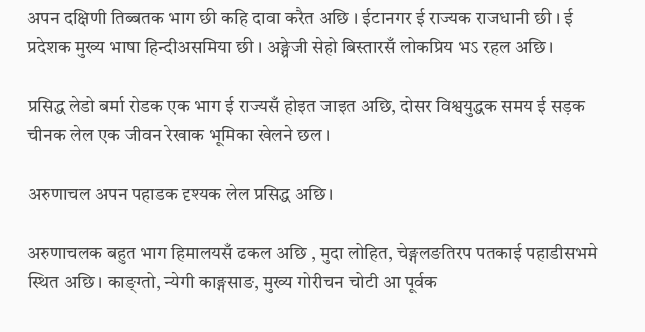अपन दक्षिणी तिब्बतक भाग छी कहि दावा करैत अछि । ईटानगर ई राज्यक राजधानी छी । ई प्रदेशक मुख्य भाषा हिन्दीअसमिया छी । अङ्ग्रेजी सेहो बिस्तारसँ लोकप्रिय भऽ रहल अछि।

प्रसिद्ध लेडो बर्मा रोडक एक भाग ई राज्यसँ होइत जाइत अछि, दोसर विश्वयुद्धक समय ई सड़क चीनक लेल एक जीवन रेखाक भूमिका खेलने छल ।

अरुणाचल अपन पहाडक दृश्यक लेल प्रसिद्ध अछि।

अरुणाचलक बहुत भाग हिमालयसँ ढकल अछि , मुदा लोहित, चेङ्गलङतिरप पतकाई पहाडीसभमे स्थित अछि। काङ्ग्तो, न्येगी काङ्गसाङ, मुख्य गोरीचन चोटी आ पूर्वक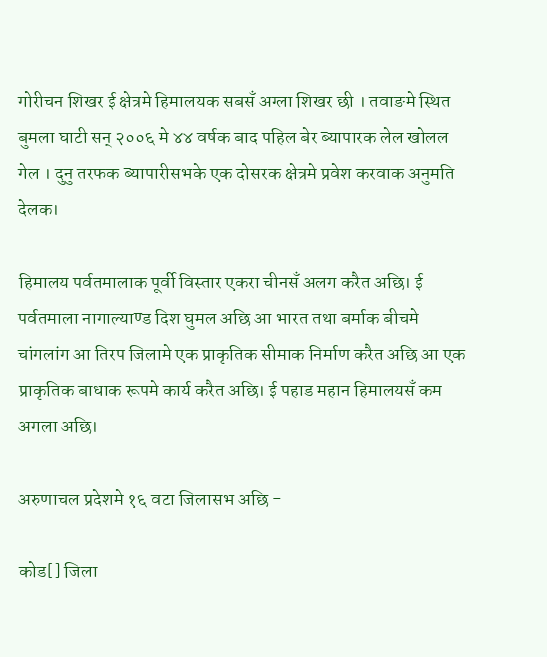गोरीचन शिखर ई क्षेत्रमे हिमालयक सबसँ अग्ला शिखर छी । तवाङमे स्थित बुमला घाटी सन् २००६ मे ४४ वर्षक बाद पहिल बेर ब्यापारक लेल खोलल गेल । दुनु तरफक ब्यापारीसभके एक दोसरक क्षेत्रमे प्रवेश करवाक अनुमति देलक।

हिमालय पर्वतमालाक पूर्वी विस्तार एकरा चीनसँ अलग करैत अछि। ई पर्वतमाला नागाल्याण्ड दिश घुमल अछि आ भारत तथा बर्माक बीचमे चांगलांग आ तिरप जिलामे एक प्राकृतिक सीमाक निर्माण करैत अछि आ एक प्राकृतिक बाधाक रूपमे कार्य करैत अछि। ई पहाड महान हिमालयसँ कम अगला अछि।

अरुणाचल प्रदेशमे १६ वटा जिलासभ अछि -

कोड[] जिला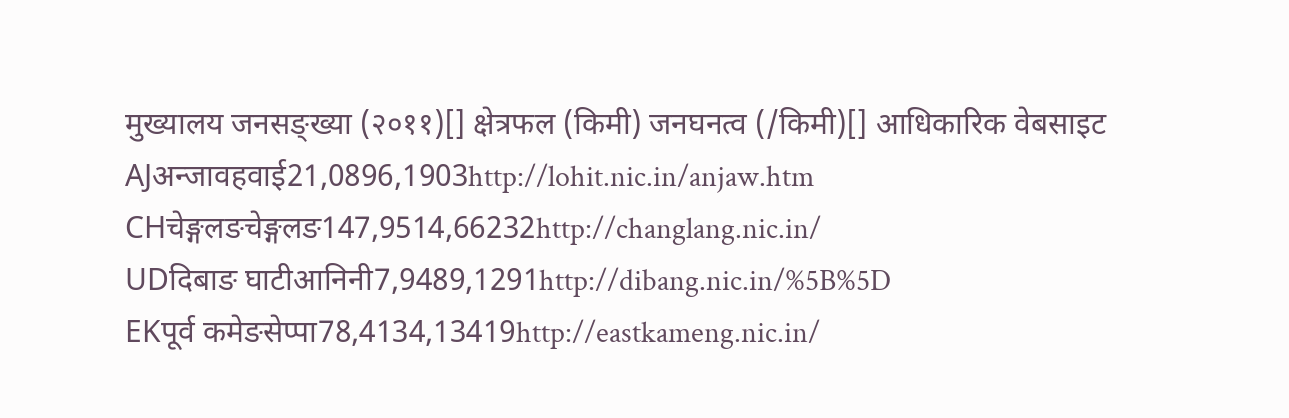मुख्यालय जनसङ्ख्या (२०११)[] क्षेत्रफल (किमी) जनघनत्व (/किमी)[] आधिकारिक वेबसाइट
AJअन्जावहवाई21,0896,1903http://lohit.nic.in/anjaw.htm
CHचेङ्गलङचेङ्गलङ147,9514,66232http://changlang.nic.in/
UDदिबाङ घाटीआनिनी7,9489,1291http://dibang.nic.in/%5B%5D
EKपूर्व कमेङसेप्पा78,4134,13419http://eastkameng.nic.in/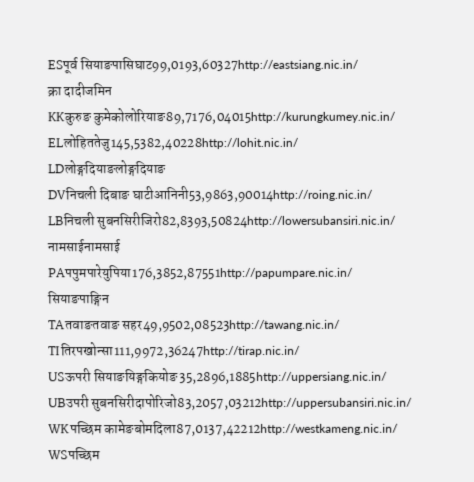ESपूर्व सियाङपासिघाट99,0193,60327http://eastsiang.nic.in/
क्रा दादीजमिन
KKकुरुङ कुमेकोलोरियाङ89,7176,04015http://kurungkumey.nic.in/
ELलोहिततेजु145,5382,40228http://lohit.nic.in/
LDलोङ्गदियाङलोङ्गदियाङ
DVनिचली दिबाङ घाटीआनिनी53,9863,90014http://roing.nic.in/
LBनिचली सुबनसिरीजिरो82,8393,50824http://lowersubansiri.nic.in/
नामसाईनामसाई
PAपपुमपारेयुपिया176,3852,87551http://papumpare.nic.in/
सियाङपाङ्गिन
TAतवाङतवाङ सहर49,9502,08523http://tawang.nic.in/
TIतिरपखोन्सा111,9972,36247http://tirap.nic.in/
USऊपरी सियाङयिङ्गकियोङ35,2896,1885http://uppersiang.nic.in/
UBउपरी सुबनसिरीदापोरिजो83,2057,03212http://uppersubansiri.nic.in/
WKपच्छिम कामेङबोमदिला87,0137,42212http://westkameng.nic.in/
WSपच्छिम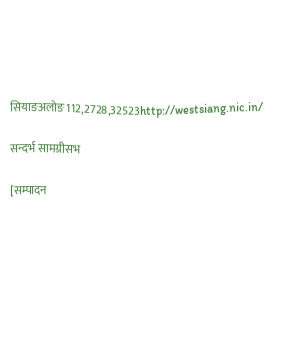सियाङअलोङ112,2728,32523http://westsiang.nic.in/

सन्दर्भ सामग्रीसभ

[सम्पादन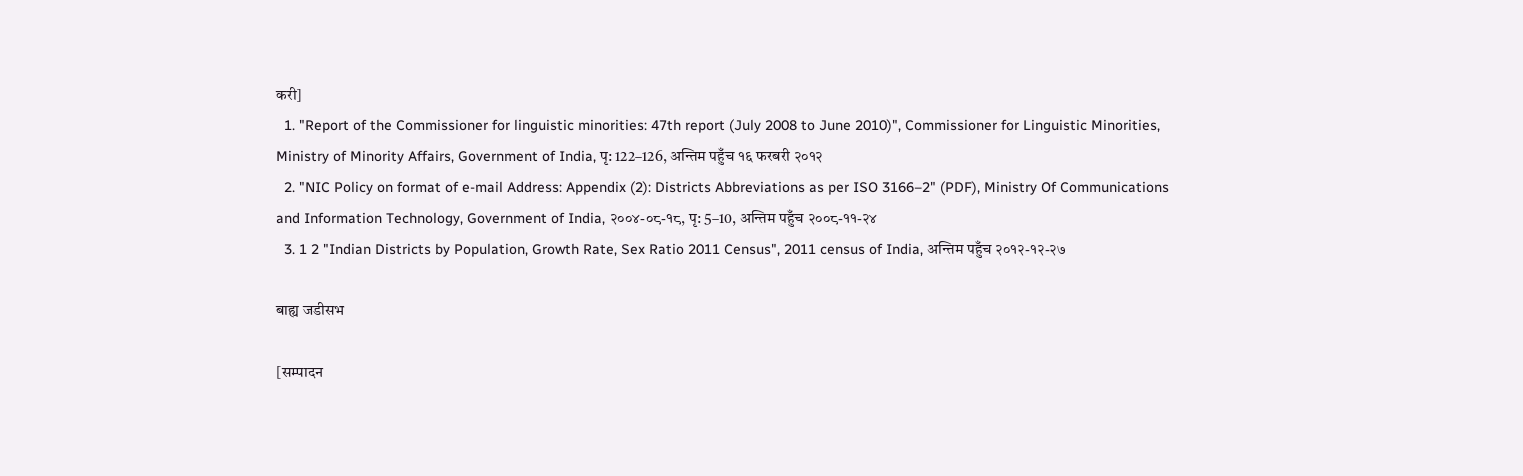करी]
  1. "Report of the Commissioner for linguistic minorities: 47th report (July 2008 to June 2010)", Commissioner for Linguistic Minorities, Ministry of Minority Affairs, Government of India, पृ: 122–126, अन्तिम पहुँच १६ फरबरी २०१२
  2. "NIC Policy on format of e-mail Address: Appendix (2): Districts Abbreviations as per ISO 3166–2" (PDF), Ministry Of Communications and Information Technology, Government of India, २००४-०८-१८, पृ: 5–10, अन्तिम पहुँच २००८-११-२४
  3. 1 2 "Indian Districts by Population, Growth Rate, Sex Ratio 2011 Census", 2011 census of India, अन्तिम पहुँच २०१२-१२-२७

बाह्य जडीसभ

[सम्पादन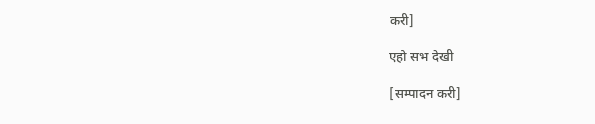करी]

एहो सभ देखी

[सम्पादन करी]